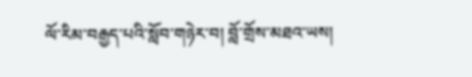ལོ་རིམ་བརྒྱད་པའི་སློབ་གཉེར་བ། བློ་གྲོས་མཐའ་ཡས།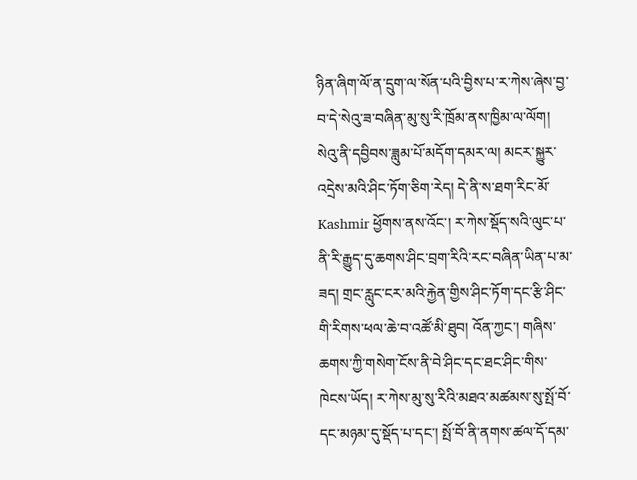ཉིན་ཞིག་ལོ་ན་དྲུག་ལ་སོན་པའི་བྱིས་པ་ར་ཀེས་ཞེས་བྱ་བ་དེ་སེའུ་ཟ་བཞིན་མུ་སུ་རི་ཁྲོམ་ནས་ཁྱིམ་ལ་ལོག། སེའུ་ནི་དབྱིབས་ཟླུམ་པོ་མདོག་དམར་ལ། མངར་སྐྱུར་འདྲེས་མའི་ཤིང་ཏོག་ཅིག་རེད། དེ་ནི་ས་ཐག་རིང་མོ་ Kashmir ཕྱོགས་ནས་འོང་། ར་ཀེས་སྡོད་སའི་ལུང་པ་ནི་རི་རྒྱུད་དུ་ཆགས་ཤིང་བྲག་རིའི་རང་བཞིན་ཡིན་པ་མ་ཟད། གྲང་རླུང་ངར་མའི་རྐྱེན་གྱིས་ཤིང་ཏོག་དང་རྩི་ཤིང་གི་རིགས་ཕལ་ཆེ་བ་འཚོ་མི་ཐུབ། འོན་ཀྱང་། གཞིས་ཆགས་ཀྱི་གསེག་ངོས་ནི་བེ་ཤིང་དང་ཐང་ཤིང་གིས་ཁེངས་ཡོད། ར་ཀེས་མུ་སུ་རིའི་མཐའ་མཚམས་སུ་སྤོ་བོ་དང་མཉམ་དུ་སྡོད་པ་དང་། སྤོ་བོ་ནི་ནགས་ཚལ་དོ་དམ་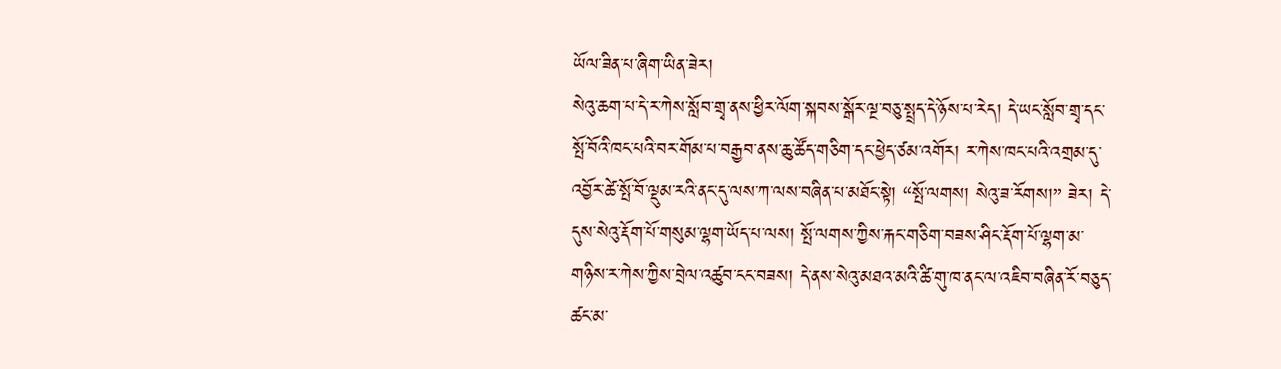ཡོལ་ཟིན་པ་ཞིག་ཡིན་ཟེར།
སེའུ་ཆག་པ་དེ་ར་ཀེས་སློབ་གྲྭ་ནས་ཕྱིར་ལོག་སྐབས་སྒོར་ལྔ་བཅུ་སྤྲད་དེ་ཉོས་པ་རེད། དེ་ཡང་སློབ་གྲྭ་དང་སྤོ་བོའི་ཁང་པའི་བར་གོམ་པ་བརྒྱབ་ནས་ཆུ་ཚོད་གཅིག་དང་ཕྱེད་ཙམ་འགོར། ར་ཀེས་ཁང་པའི་འགྲམ་དུ་འབྱོར་ཚེ་སྤོ་བོ་ལྡུམ་རའི་ནང་དུ་ལས་ཀ་ལས་བཞིན་པ་མཐོང་སྟེ། “སྤོ་ལགས། སེའུ་ཟ་རོགས།” ཟེར། དེ་དུས་སེའུ་རྡོག་པོ་གསུམ་ལྷག་ཡོད་པ་ལས། སྤོ་ལགས་ཀྱིས་རྐང་གཅིག་བཟས་ཤིང་རྡོག་པོ་ལྷག་མ་གཉིས་ར་ཀེས་ཀྱིས་བྲེལ་འཚུབ་ངང་བཟས། དེ་ནས་སེའུ་མཐའ་མའི་ཚི་གུ་ཁ་ནང་ལ་འཇིབ་བཞིན་རོ་བཅུད་ཚང་མ་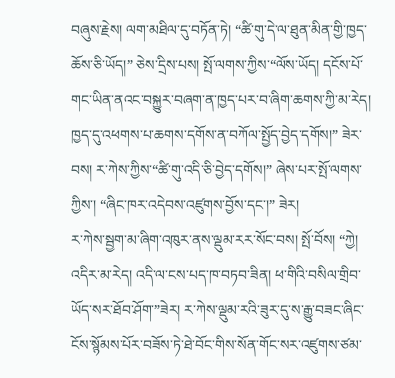བཞུས་རྗེས། ལག་མཐིལ་དུ་བཏོན་ཏེ། “ཚི་གུ་དེ་ལ་ཐུན་མིན་གྱི་ཁྱད་ཆོས་ཅི་ཡོད།” ཅེས་དྲིས་པས། སྤོ་ལགས་ཀྱིས་“ལོས་ཡོད། དངོས་པོ་གང་ཡིན་ནའང་བསྐྱུར་བཞག་ན་ཁྱད་པར་བ་ཞིག་ཆགས་ཀྱི་མ་རེད། ཁྱད་དུ་འཕགས་པ་ཆགས་དགོས་ན་བཀོལ་སྤྱོད་བྱེད་དགོས།” ཟེར་བས། ར་ཀེས་ཀྱིས་“ཚི་གུ་འདི་ཅི་བྱེད་དགོས།” ཞེས་པར་སྤོ་ལགས་ཀྱིས་། “ཞིང་ཁར་འདེབས་འཛུགས་བྱོས་དང་།” ཟེར།
ར་ཀེས་སྦྱག་མ་ཞིག་འཁུར་ནས་ལྡུམ་རར་སོང་བས། སྤོ་བོས། “ཀྱེ། འདིར་མ་རེད། འདི་ལ་ངས་པད་ཁ་བཏབ་ཟིན། ཕ་གིའི་བསིལ་གྲིབ་ཡོད་སར་ཐོབ་ཤོག་”ཟེར། ར་ཀེས་ལྡུམ་རའི་ཟུར་དུ་ས་རྒྱུ་བཟང་ཞིང་ངོས་སྙོམས་པོར་བཟོས་ཏེ་ཐེ་བོང་གིས་སོན་གོང་སར་འཛུགས་ཙམ་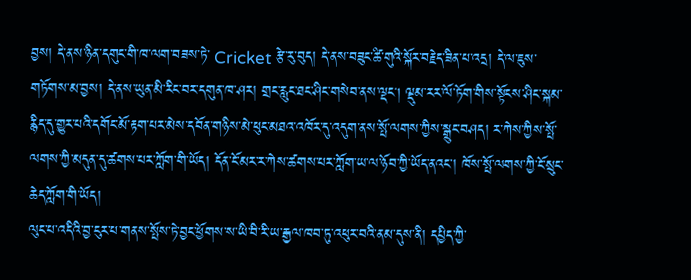བྱས། དེ་ནས་ཉིན་དགུང་གི་ཁ་ལག་བཟས་ཏེ་ Cricket རྩེ་རུ་བུད། དེ་ནས་བཟུང་ཚི་གུའི་སྐོར་བརྗེད་ཟིན་པ་འདྲ། དེ་ལ་ཇུས་གཏོགས་མ་བྱས། དེ་ནས་ཡུན་མི་རིང་བར་དགུན་ཁ་ཤར། གྲང་རླུང་ཐང་ཤིང་གསེབ་ནས་ལྡང། ལྡུམ་རར་ལོ་ཏོག་གིས་སྟོངས་ཤིང་སྐམ་རྙིད་དུ་གྱུར་པའི་དགོང་མོ་རྟག་པར་མེས་དབོན་གཉིས་མེ་ཕུང་མཐའ་འཁོར་དུ་འདུག་ནས་སྤོ་ལགས་ཀྱིས་སྒྲུང་བཤད། ར་ཀེས་ཀྱིས་སྤོ་ལགས་ཀྱི་མདུན་དུ་ཚགས་པར་ཀློག་གི་ཡོད། དོན་ངོ་མར་ར་ཀེས་ཚགས་པར་ཀློག་ཡ་ལ་ཉོབ་ཀྱི་ཡོད་ནའང་། ཁོས་སྤོ་ལགས་ཀྱི་ངོ་སྲུང་ཆེད་ཀློག་གི་ཡོད།
ལུང་པ་འདིའི་བྱ་ངུར་པ་གནས་སྤོས་ཏེ་བྱང་ཕྱོགས་ས་ཡི་བི་རི་ཡ་རྒྱལ་ཁབ་ཏུ་འཕུར་བའི་ནམ་དུས་ནི། དཔྱིད་ཀྱི་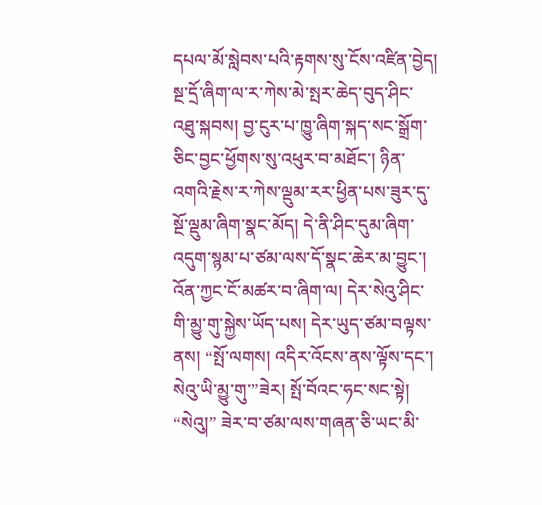དཔལ་མོ་སླེབས་པའི་རྟགས་སུ་ངོས་འཛིན་བྱེད། སྔ་དྲོ་ཞིག་ལ་ར་ཀེས་མེ་སྤར་ཆེད་བུད་ཤིང་འཐུ་སྐབས། བྱ་ངུར་པ་ཁྱུ་ཞིག་སྐད་སང་སྒྲོག་ཅིང་བྱང་ཕྱོགས་སུ་འཕུར་བ་མཐོང་། ཉིན་འགའི་རྗེས་ར་ཀེས་ལྡུམ་རར་ཕྱིན་པས་ཟུར་དུ་སྔོ་ལྡུམ་ཞིག་སྣང་མོད། དེ་ནི་ཤིང་དུམ་ཞིག་འདུག་སྙམ་པ་ཙམ་ལས་དོ་སྣང་ཆེར་མ་བྱུང་། འོན་ཀྱང་ངོ་མཚར་བ་ཞིག་ལ། དེར་སེའུ་ཤིང་གི་མྱུ་གུ་སྐྱེས་ཡོད་པས། དེར་ཡུད་ཙམ་བལྟས་ནས། “སྤོ་ལགས། འདིར་འོངས་ནས་ལྟོས་དང་། སེའུ་ཡི་མྱུ་གུ་”ཟེར། སྤོ་བོའང་ཧང་སང་སྟེ། “སེའུ།” ཟེར་བ་ཙམ་ལས་གཞན་ཅི་ཡང་མི་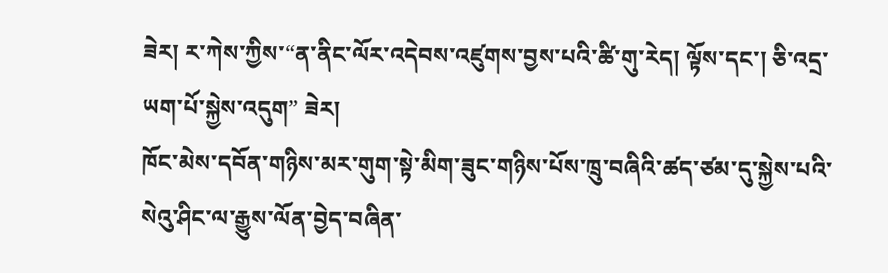ཟེར། ར་ཀེས་ཀྱིས་“ན་ནིང་ལོར་འདེབས་འཛུགས་བྱས་པའི་ཚི་གུ་རེད། ལྟོས་དང་། ཅི་འདྲ་ཡག་པོ་སྐྱེས་འདུག” ཟེར།
ཁོང་མེས་དབོན་གཉིས་མར་གུག་སྟེ་མིག་ཟུང་གཉིས་པོས་ཁྲུ་བཞིའི་ཚད་ཙམ་དུ་སྐྱེས་པའི་སེའུ་ཤིང་ལ་རྒྱུས་ལོན་བྱེད་བཞིན་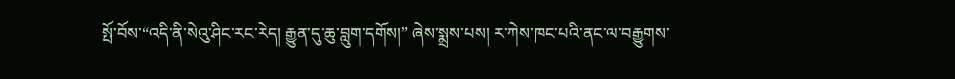སྤོ་བོས་“འདི་ནི་སེའུ་ཤིང་རང་རེད། རྒྱུན་དུ་ཆུ་བླུག་དགོས།” ཞེས་སྨྲས་པས། ར་ཀེས་ཁང་པའི་ནང་ལ་བརྒྱུགས་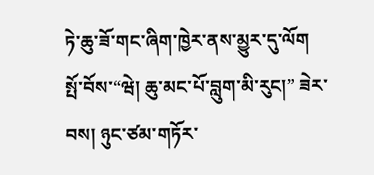ཏེ་ཆུ་ཟོ་གང་ཞིག་ཁྱེར་ནས་མྱུར་དུ་ལོག སྤོ་བོས་“ཝེ། ཆུ་མང་པོ་བླུག་མི་རུང།” ཟེར་བས། ཉུང་ཙམ་གཏོར་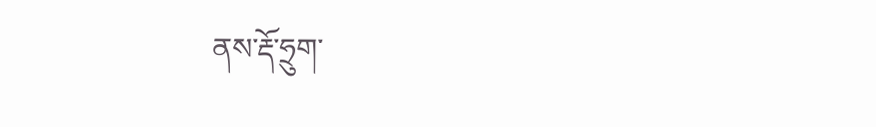ནས་རྡོ་ཧྲུག་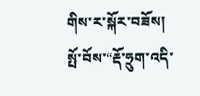གིས་ར་སྐོར་བཟོས། སྤོ་བོས་“རྡོ་ཧྲུག་འདི་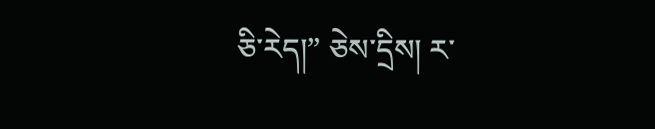ཅི་རེད།” ཅེས་དྲིས། ར་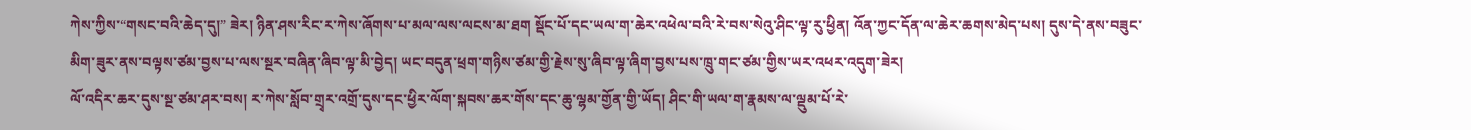ཀེས་ཀྱིས་“གསང་བའི་ཆེད་དུ།” ཟེར། ཉིན་ཤས་རིང་ར་ཀེས་ཞོགས་པ་མལ་ལས་ལངས་མ་ཐག སྡོང་པོ་དང་ཡལ་ག་ཆེར་འཕེལ་བའི་རེ་བས་སེའུ་ཤིང་ལྟ་རུ་ཕྱིན། འོན་ཀྱང་དོན་ལ་ཆེར་ཆགས་མེད་པས། དུས་དེ་ནས་བཟུང་མིག་ཟུར་ནས་བལྟས་ཙམ་བྱས་པ་ལས་སྔར་བཞིན་ཞིབ་ལྟ་མི་བྱེད། ཡང་བདུན་ཕྲག་གཉིས་ཙམ་གྱི་རྗེས་སུ་ཞིབ་ལྟ་ཞིག་བྱས་པས་ཁྲུ་གང་ཙམ་གྱིས་ཡར་འཕར་འདུག་ཟེར།
ལོ་འདིར་ཆར་དུས་སྔ་ཙམ་ཤར་བས། ར་ཀེས་སློབ་གྲྭར་འགྲོ་དུས་དང་ཕྱིར་ལོག་སྐབས་ཆར་གོས་དང་ཆུ་ལྷམ་གྱོན་གྱི་ཡོད། ཤིང་གི་ཡལ་ག་རྣམས་ལ་ལྡུམ་པོ་རེ་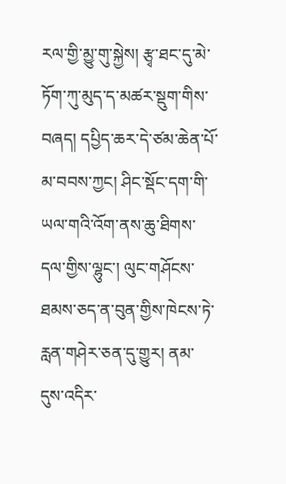རལ་གྱི་མྱུ་གུ་སྐྱེས། རྩྭ་ཐང་དུ་མེ་ཏོག་ཀུ་མུད་ད་མཚར་སྡུག་གིས་བཞད། དཔྱིད་ཆར་དེ་ཙམ་ཆེན་པོ་མ་བབས་ཀྱང། ཤིང་སྡོང་དག་གི་ཡལ་གའི་འོག་ནས་ཆུ་ཐིགས་དལ་གྱིས་ལྷུང་། ལུང་གཤོངས་ཐམས་ཅད་ན་བུན་གྱིས་ཁེངས་ཏེ་རླན་གཤེར་ཅན་དུ་གྱུར། ནམ་དུས་འདིར་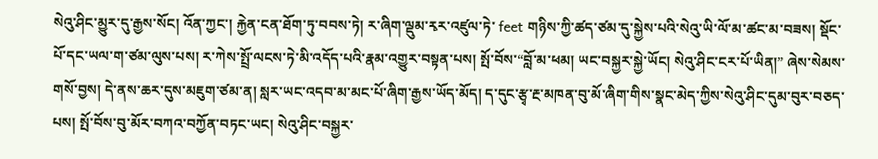སེའུ་ཤིང་མྱུར་དུ་རྒྱས་སོང། འོན་ཀྱང་། རྐྱེན་ངན་ཐོག་ཏུ་བབས་ཏེ། ར་ཞིག་ལྡུམ་རྭར་འཛུལ་ཏེ་ feet གཉིས་ཀྱི་ཚད་ཙམ་དུ་སྐྱེས་པའི་སེའུ་ཡི་ལོ་མ་ཚང་མ་བཟས། སྡོང་པོ་དང་ཡལ་ག་ཙམ་ལུས་པས། ར་ཀེས་སྤྲོ་ལངས་ཏེ་མི་འདོད་པའི་རྣམ་འགྱུར་བསྟན་པས། སྤོ་བོས་“བློ་མ་ཕམ། ཡང་བསྐྱར་སྐྱེ་ཡོང། སེའུ་ཤིང་ངར་པོ་ཡིན།” ཞེས་སེམས་གསོ་བྱས། དེ་ནས་ཆར་དུས་མཇུག་ཙམ་ན། སླར་ཡང་འདབ་མ་མང་པོ་ཞིག་རྒྱས་ཡོད་མོད། ད་དུང་རྩྭ་རྔ་མཁན་བུ་མོ་ཞིག་གིས་སྣང་མེད་ཀྱིས་སེའུ་ཤིང་དུམ་བུར་བཅད་པས། སྤོ་བོས་བུ་མོར་བཀའ་བཀྱོན་བཏང་ཡང། སེའུ་ཤིང་བསྐྱར་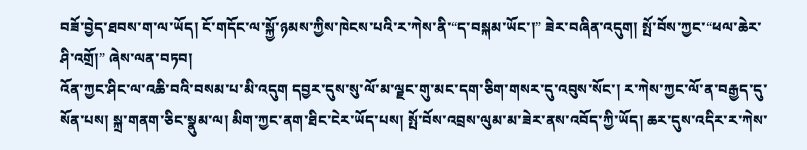བཟོ་བྱེད་ཐབས་ག་ལ་ཡོད། ངོ་གདོང་ལ་སྐྱོ་ཉམས་ཀྱིས་ཁེངས་པའི་ར་ཀེས་ནི་“ད་བསྐམ་ཡོང་།” ཟེར་བཞིན་འདུག། སྤོ་བོས་ཀྱང་“ཕལ་ཆེར་ཤི་འགྲོ།” ཞེས་ལན་བཏབ།
འོན་ཀྱང་ཤིང་ལ་འཆི་བའི་བསམ་པ་མི་འདུག དབྱར་དུས་སུ་ལོ་མ་ལྗང་གུ་མང་དག་ཅིག་གསར་དུ་འབུས་སོང་། ར་ཀེས་ཀྱང་ལོ་ན་བརྒྱད་དུ་སོན་པས། སྐྲ་གནག་ཅིང་སྣུམ་ལ། མིག་ཀྱང་ནག་ཐིང་ངེར་ཡོད་པས། སྤོ་བོས་འབྲས་ལུམ་མ་ཟེར་ནས་འབོད་ཀྱི་ཡོད། ཆར་དུས་འདིར་ར་ཀེས་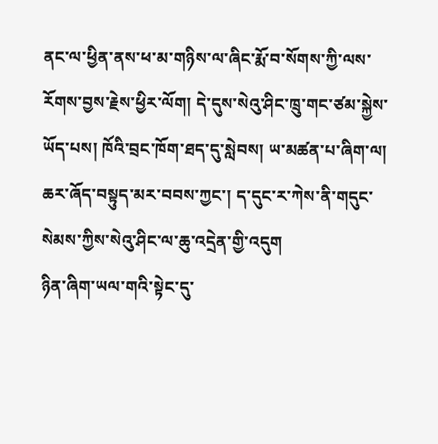ནང་ལ་ཕྱིན་ནས་ཕ་མ་གཉིས་ལ་ཞིང་རྨོ་བ་སོགས་ཀྱི་ལས་རོགས་བྱས་རྗེས་ཕྱིར་ལོག། དེ་དུས་སེའུ་ཤིང་ཁྲུ་གང་ཙམ་སྐྱེས་ཡོད་པས། ཁོའི་བྲང་ཁོག་ཐད་དུ་སླེབས། ཡ་མཚན་པ་ཞིག་ལ། ཆར་ཞོད་བསྟུད་མར་བབས་ཀྱང་། ད་དུང་ར་ཀེས་ནི་གདུང་སེམས་ཀྱིས་སེའུ་ཤིང་ལ་ཆུ་འདྲེན་གྱི་འདུག
ཉིན་ཞིག་ཡལ་གའི་སྟེང་དུ་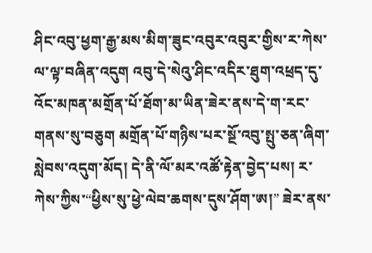ཤིང་འབུ་ཕྱག་རྒྱ་མས་མིག་ཟུང་འབུར་འབུར་གྱིས་ར་ཀེས་ལ་ལྟ་བཞིན་འདུག འབུ་དེ་སེའུ་ཤིང་འདིར་ཐུག་འཕྲད་དུ་འོང་མཁན་མགྲོན་པོ་ཐོག་མ་ཡིན་ཟེར་ནས་དེ་ག་རང་གནས་སུ་བཅུག མགྲོན་པོ་གཉིས་པར་སྔོ་འབུ་སྤུ་ཅན་ཞིག་སླེབས་འདུག་མོད། དེ་ནི་ལོ་མར་འཚོ་རྟེན་བྱེད་པས། ར་ཀེས་ཀྱིས་“ཕྱིས་སུ་ཕྱེ་ལེབ་ཆགས་དུས་ཤོག་ཨ།” ཟེར་ནས་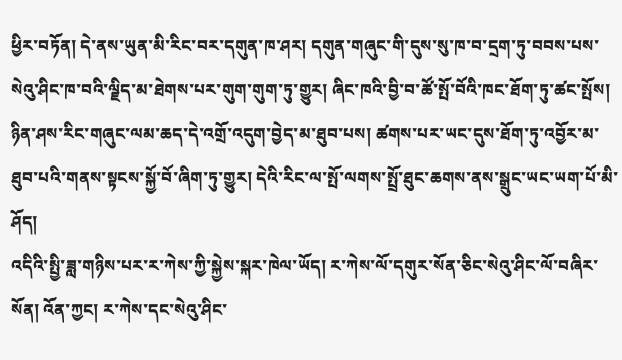ཕྱིར་བཏོན། དེ་ནས་ཡུན་མི་རིང་བར་དགུན་ཁ་ཤར། དགུན་གཞུང་གི་དུས་སུ་ཁ་བ་དྲག་ཏུ་བབས་པས་སེའུ་ཤིང་ཁ་བའི་ལྗིད་མ་ཐེགས་པར་གུག་གུག་ཏུ་གྱུར། ཞིང་ཁའི་བྱི་བ་ཚོ་སྤོ་བོའི་ཁང་ཐོག་ཏུ་ཚང་སྤོས། ཉིན་ཤས་རིང་གཞུང་ལམ་ཆད་དེ་འགྲོ་འདུག་བྱེད་མ་ཐུབ་པས། ཚགས་པར་ཡང་དུས་ཐོག་ཏུ་འབྱོར་མ་ཐུབ་པའི་གནས་སྟངས་སྐྱོ་བོ་ཞིག་ཏུ་གྱུར། དེའི་རིང་ལ་སྤོ་ལགས་སྤྲོ་ཐུང་ཆགས་ནས་སྒྲུང་ཡང་ཡག་པོ་མི་ཤོད།
འདིའི་སྤྱི་ཟླ་གཉིས་པར་ར་ཀེས་ཀྱི་སྐྱེས་སྐར་ཁེལ་ཡོད། ར་ཀེས་ལོ་དགུར་སོན་ཅིང་སེའུ་ཤིང་ལོ་བཞིར་སོན། འོན་ཀྱང། ར་ཀེས་དང་སེའུ་ཤིང་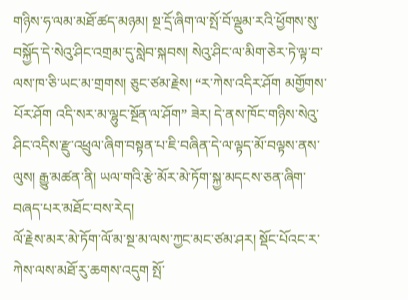གཉིས་ཧ་ལམ་མཐོ་ཚད་མཉམ། སྔ་དྲོ་ཞིག་ལ་སྤོ་བོ་ལྡུམ་རའི་ཕྱོགས་སུ་བསྐྱོད་དེ་སེའུ་ཤིང་འགྲམ་དུ་སླེབ་སྐབས། སེའུ་ཤིང་ལ་མིག་ཅེར་ཏེ་ལྟ་བ་ལས་ཁ་ཅི་ཡང་མ་གྲགས། ཅུང་ཙམ་རྗེས། “ར་ཀེས་འདིར་ཤོག མགྱོགས་པོར་ཤོག འདི་སར་མ་ལྷུང་སྔོན་ལ་ཤོག” ཟེར། དེ་ནས་ཁོང་གཉིས་སེའུ་ཤིང་འདིས་རྫུ་འཕྲུལ་ཞིག་བསྟན་པ་ཇི་བཞིན་དེ་ལ་ལྟད་མོ་བལྟས་ནས་ལུས། རྒྱུ་མཚན་ནི། ཡལ་གའི་རྩེ་མོར་མེ་ཏོག་སྐྱ་མདངས་ཅན་ཞིག་བཞད་པར་མཐོང་བས་རེད།
ལོ་རྗེས་མར་མེ་ཏོག་ལོ་མ་སྔ་མ་ལས་ཀྱང་མང་ཙམ་ཤར། སྡོང་པོའང་ར་ཀེས་ལས་མཐོ་རུ་ཆགས་འདུག སྤོ་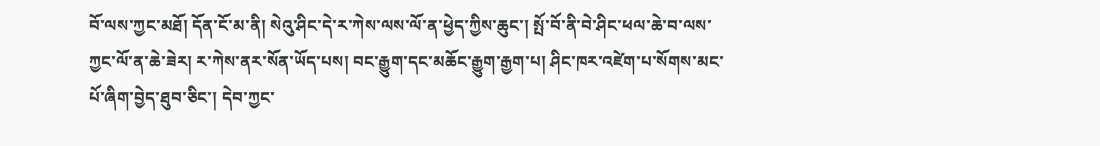བོ་ལས་ཀྱང་མཐོ། དོན་ངོ་མ་ནི། སེའུ་ཤིང་དེ་ར་ཀེས་ལས་ལོ་ན་ཕྱེད་ཀྱིས་ཆུང་། སྤོ་བོ་ནི་བེ་ཤིང་ཕལ་ཆེ་བ་ལས་ཀྱང་ལོ་ན་ཆེ་ཟེར། ར་ཀེས་ནར་སོན་ཡོད་པས། བང་རྒྱུག་དང་མཆོང་རྒྱུག་རྒྱག་པ། ཤིང་ཁར་འཛེག་པ་སོགས་མང་པོ་ཞིག་བྱེད་ཐུབ་ཅིང་། དེབ་ཀྱང་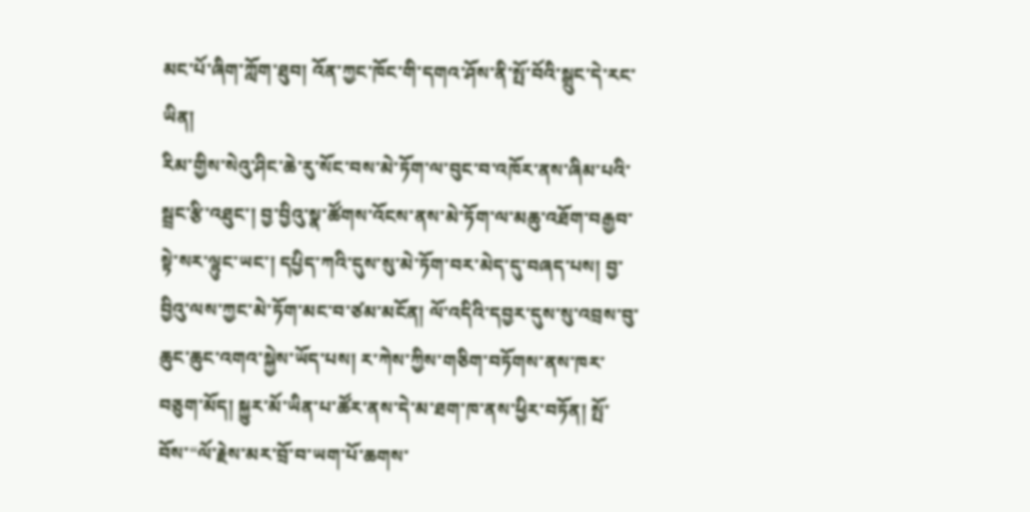མང་པོ་ཞིག་ཀློག་ཐུབ། འོན་ཀྱང་ཁོང་གི་དགའ་ཤོས་ནི་སྤོ་བོའི་སྒྲུང་དེ་རང་ཡིན།
རིམ་གྱིས་སེའུ་ཤིང་ཆེ་རུ་སོང་བས་མེ་ཏོག་ལ་བུང་བ་འཁོར་ནས་ཞིམ་པའི་སྦྲང་རྩི་འཐུང་། བྱ་བྱིའུ་སྣ་ཚོགས་འོངས་ནས་མེ་ཏོག་ལ་མཆུ་འཐོག་བརྒྱབ་སྟེ་སར་ལྷུང་ཡང་། དཔྱིད་ཀའི་དུས་སུ་མེ་ཏོག་བར་མེད་དུ་བཞད་པས། བྱ་བྱིའུ་ལས་ཀྱང་མེ་ཏོག་མང་བ་ཙམ་མངོན། ལོ་འདིའི་དབྱར་དུས་སུ་འབྲས་བུ་ཆུང་ཆུང་འགའ་སྐྱེས་ཡོད་པས། ར་ཀེས་ཀྱིས་གཅིག་བཏོགས་ནས་ཁར་བཅུག་མོད། སྐྱུར་མོ་ཡིན་པ་ཚོར་ནས་དེ་མ་ཐག་ཁ་ནས་ཕྱིར་བཏོན། སྤོ་བོས་“ལོ་རྗེས་མར་བྲོ་བ་ཡག་པོ་ཆགས་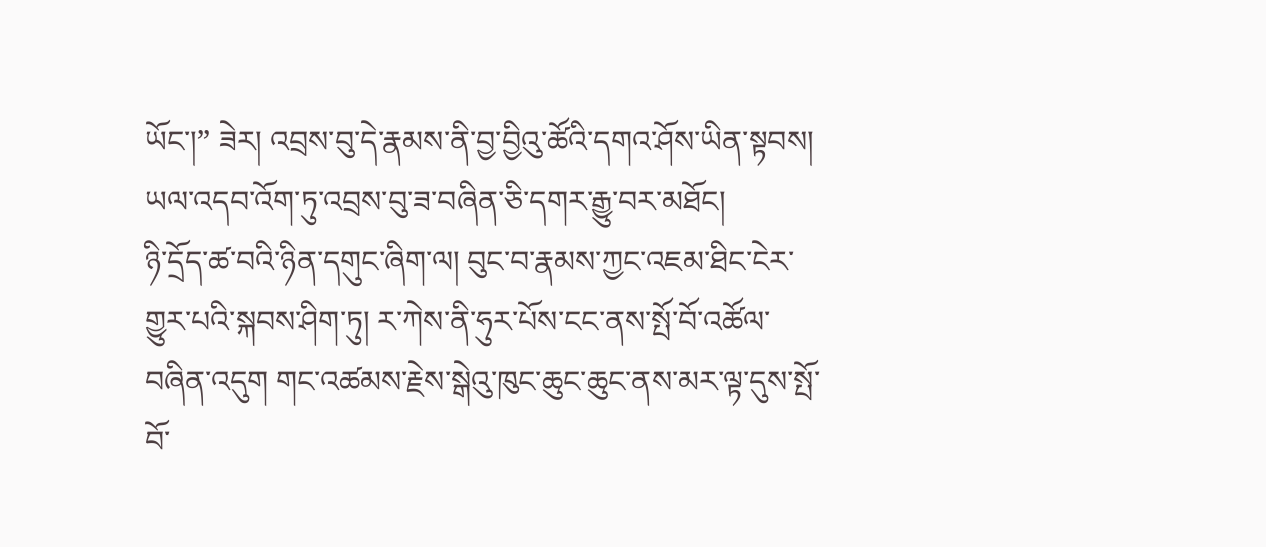ཡོང་།” ཟེར། འབྲས་བུ་དེ་རྣམས་ནི་བྱ་བྱིའུ་ཚོའི་དགའ་ཤོས་ཡིན་སྟབས། ཡལ་འདབ་འོག་ཏུ་འབྲས་བུ་ཟ་བཞིན་ཅི་དགར་རྒྱུ་བར་མཐོང།
ཉི་དྲོད་ཚ་བའི་ཉིན་དགུང་ཞིག་ལ། བུང་བ་རྣམས་ཀྱང་འཇམ་ཐིང་ངེར་གྱུར་པའི་སྐབས་ཤིག་ཏུ། ར་ཀེས་ནི་ཧུར་པོས་ངང་ནས་སྤོ་བོ་འཚོལ་བཞིན་འདུག གང་འཚམས་རྗེས་སྒེའུ་ཁུང་ཆུང་ཆུང་ནས་མར་ལྟ་དུས་སྤོ་བོ་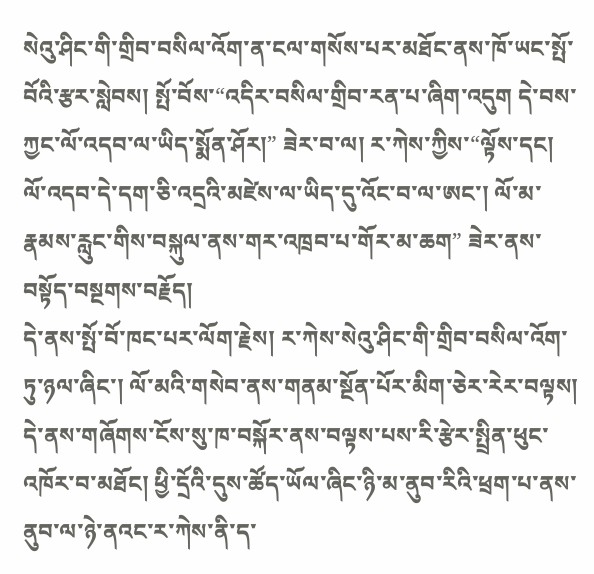སེའུ་ཤིང་གི་གྲིབ་བསིལ་འོག་ན་ངལ་གསོས་པར་མཐོང་ནས་ཁོ་ཡང་སྤོ་བོའི་རྩར་སླེབས། སྤོ་བོས་“འདིར་བསིལ་གྲིབ་རན་པ་ཞིག་འདུག དེ་བས་ཀྱང་ལོ་འདབ་ལ་ཡིད་སྨོན་ཤོར།” ཟེར་བ་ལ། ར་ཀེས་ཀྱིས་“ལྟོས་དང། ལོ་འདབ་དེ་དག་ཅི་འདྲའི་མཛེས་ལ་ཡིད་དུ་འོང་བ་ལ་ཨང་། ལོ་མ་རྣམས་རླུང་གིས་བསྐུལ་ནས་གར་འཁྲབ་པ་གོར་མ་ཆག” ཟེར་ནས་བསྟོད་བསྔགས་བརྗོད།
དེ་ནས་སྤོ་བོ་ཁང་པར་ལོག་རྗེས། ར་ཀེས་སེའུ་ཤིང་གི་གྲིབ་བསིལ་འོག་ཏུ་ཉལ་ཞིང་། ལོ་མའི་གསེབ་ནས་གནམ་སྔོན་པོར་མིག་ཅེར་རེར་བལྟས། དེ་ནས་གཞོགས་ངོས་སུ་ཁ་བསྐོར་ནས་བལྟས་པས་རི་རྩེར་སྤྲིན་ཕུང་འཁོར་བ་མཐོང། ཕྱི་དྲོའི་དུས་ཚོད་ཡོལ་ཞིང་ཉི་མ་ནུབ་རིའི་ཕྲག་པ་ནས་ནུབ་ལ་ཉེ་ནའང་ར་ཀེས་ནི་ད་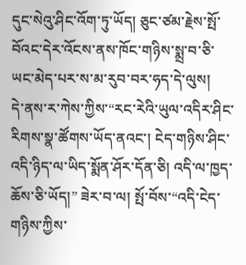དུང་སེའུ་ཤིང་འོག་ཏུ་ཡོད། ཅུང་ཙམ་རྗེས་སྤོ་བོའང་དེར་འོངས་ནས་ཁོང་གཉིས་སྨྲ་བ་ཅི་ཡང་མེད་པར་ས་མ་རུབ་བར་ཧད་དེ་ལུས།
དེ་ནས་ར་ཀེས་ཀྱིས་“རང་རེའི་ཡུལ་འདིར་ཤིང་རིགས་སྣ་ཚོགས་ཡོད་ནའང་། ངེད་གཉིས་ཤིང་འདི་ཉིད་ལ་ཡིད་སྨོན་ཤོར་དོན་ཅི། འདི་ལ་ཁྱད་ཆོས་ཅི་ཡོད།” ཟེར་བ་ལ། སྤོ་བོས་“འདི་ངེད་གཉིས་ཀྱིས་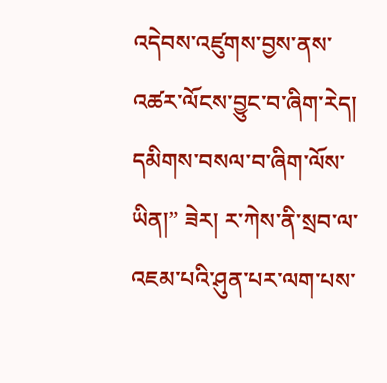འདེབས་འཛུགས་བྱས་ནས་འཚར་ལོངས་བྱུང་བ་ཞིག་རེད། དམིགས་བསལ་བ་ཞིག་ལོས་ཡིན།” ཟེར། ར་ཀེས་ནི་སྲབ་ལ་འཇམ་པའི་ཤུན་པར་ལག་པས་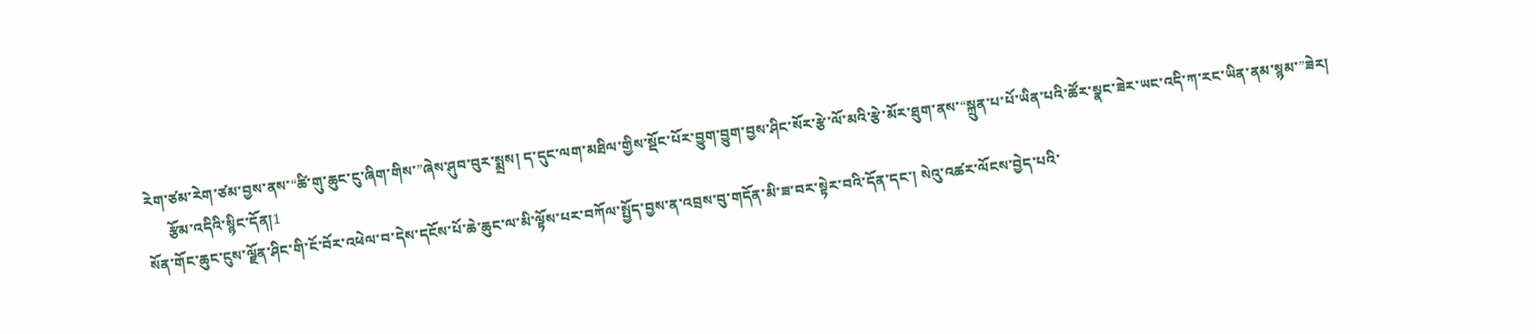རེག་ཙམ་རེག་ཙམ་བྱས་ནས་“ཚི་གུ་ཆུང་ངུ་ཞིག་གིས་”ཞེས་ཤུབ་བུར་སྨྲས། ད་དུང་ལག་མཐིལ་གྱིས་སྡོང་པོར་བྱུག་བྱུག་བྱས་ཤིང་སོར་རྩེ་ལོ་མའི་རྩེ་མོར་ཐུག་ནས་“སྐྲུན་པ་པོ་ཡིན་པའི་ཚོར་སྣང་ཟེར་ཡང་འདི་ཀ་རང་ཡིན་ནམ་སྙམ་”ཟེར།
      རྩོམ་འདིའི་སྙིང་དོན།1
སོན་གོང་ཆུང་ངུས་ལྗོན་ཤིང་གི་ངོ་བོར་འཕེལ་བ་དེས་དངོས་པོ་ཆེ་ཆུང་ལ་མི་ལྟོས་པར་བཀོལ་སྤྱོད་བྱས་ན་འབྲས་བུ་གདོན་མི་ཟ་བར་སྟེར་བའི་དོན་དང་། སེའུ་འཚར་ལོངས་བྱེད་པའི་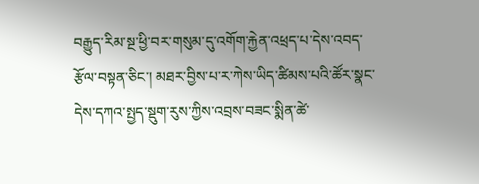བརྒྱུད་རིམ་སྔ་ཕྱི་བར་གསུམ་དུ་འགོག་རྐྱེན་འཕྲད་པ་དེས་འབད་རྩོལ་བསྟན་ཅིང་། མཐར་བྱིས་པ་ར་ཀེས་ཡིད་ཚིམས་པའི་ཚོར་སྣང་དེས་དཀའ་སྤྱད་སྡུག་རུས་ཀྱིས་འབྲས་བཟང་སྨིན་ཚེ་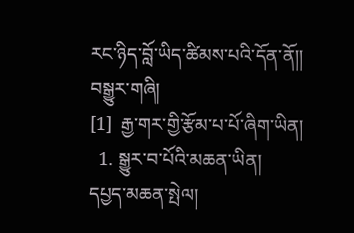རང་ཉིད་བློ་ཡིད་ཚིམས་པའི་དོན་ནོ།།
བསྒྱུར་གཞི།
[1]  རྒྱ་གར་གྱི་རྩོམ་པ་པོ་ཞིག་ཡིན།
  1. སྒྱུར་བ་པོའི་མཆན་ཡིན།
དཔྱད་མཆན་སྤེལ།